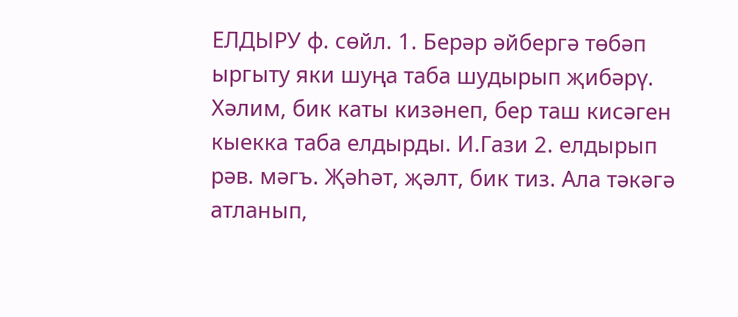ЕЛДЫРУ ф. сөйл. 1. Берәр әйбергә төбәп ыргыту яки шуңа таба шудырып җибәрү. Хәлим, бик каты кизәнеп, бер таш кисәген кыекка таба елдырды. И.Гази 2. елдырып рәв. мәгъ. Җәһәт, җәлт, бик тиз. Ала тәкәгә атланып,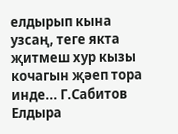елдырып кына узсаң, теге якта җитмеш хур кызы кочагын җәеп тора инде... Г.Сабитов Елдыра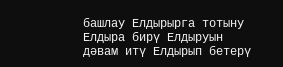башлау Елдырырга тотыну Елдыра бирү Елдыруын дәвам итү Елдырып бетерү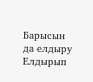Барысын да елдыру Елдырып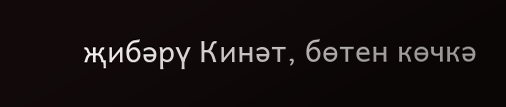җибәрү Кинәт, бөтен көчкә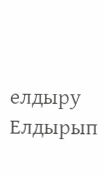елдыру Елдырып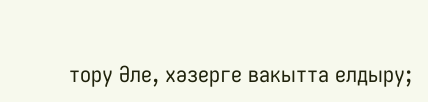тору Әле, хәзерге вакытта елдыру;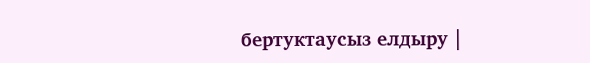бертуктаусыз елдыру |